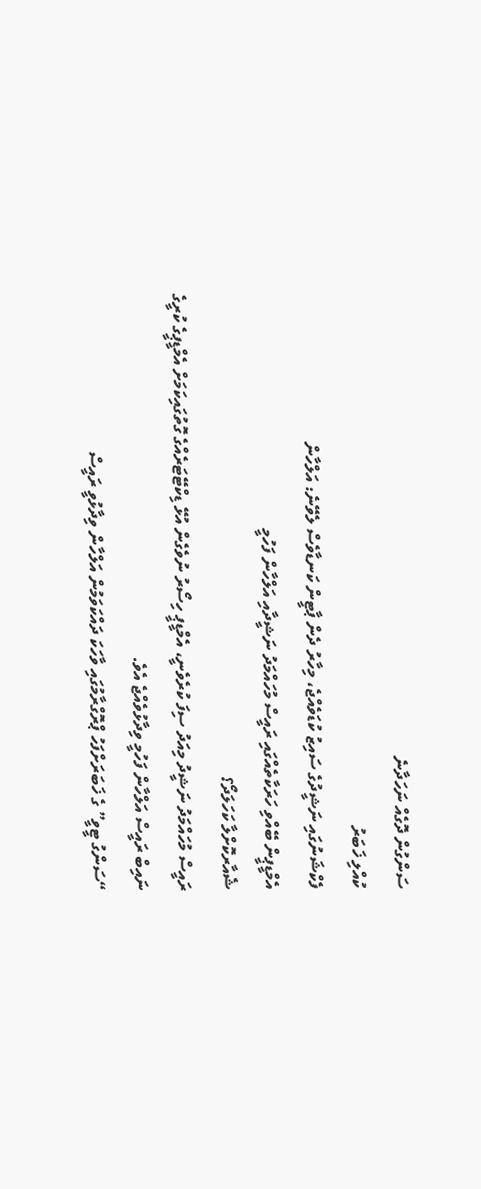ސަންގުން ދޮގެއް ނަހަދާނެ
ކުއްލި ޚަބަރު
ފެކްޝަނުގައި ނަޝީދުގެ ސައިޒު ކުޑަވެއްޖެ، މިހާރު ދެން ޕާޓީން ކަނޑާވެސް ލެވޭނެ: އަލްހާން
އެމްޑީޕީން ބޭއްވި ހަރަކާތެއްގައި ރައީސް މުހައްމަދު ނަޝީދާއި އަލްހާން ފަހުމީ
ޝެއާރކޮށްލާ ކަހަލަދޯ؟
ރައީސް މުހައްމަދު ނަޝީދު މިއަދު ސިފަ ކުރެވެނީ، އެމްޑީޕީ ހިސޯރު ނުވެގެން އުޅޭ ޑިކްޓޭޓަރެއްގެ ގޮތުގައިކަމަށް އެމްޑީޕީގެ ކުރީގެ ނައިބް ރައީސް އަލްހާން ފަހުމީ ވިދާޅުވެއްޖެ އެވެ.
“ސަންގު ޓީވީ” ގެ ޚަބަރަށްފަހު ޕްރޮގްރާމުގައި ވާހަކަ ދައްކަވަމުން އަލްހާން ވިދާޅުވީ ރައީސް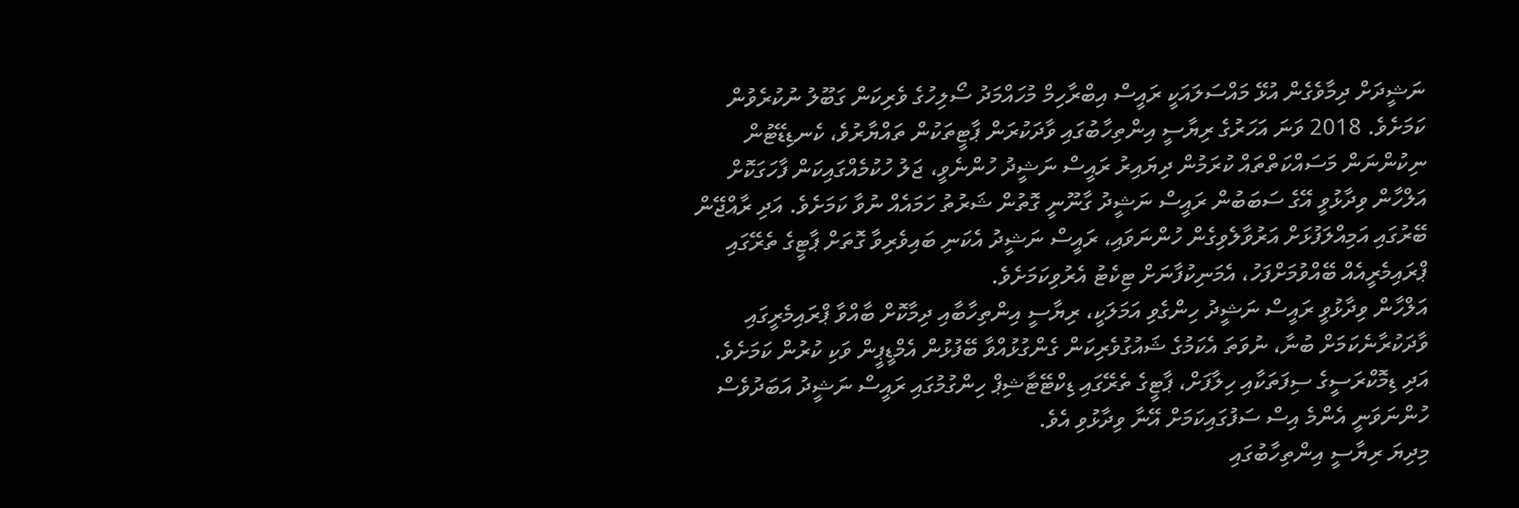ނަޝީދަށް ދިމާވެގެން އުޅޭ މައްސަލައަކީ ރައީސް އިބްރާހިމް މުހައްމަދު ސޯލިހުގެ ވެރިކަން ގަބޫލު ނުކުރެވުން ކަމަށެވެ. 2018 ވަނަ އަހަރުގެ ރިޔާސީ އިންތިހާބުގައި ވާދަކުރަން ޕާޓީތަކުން ތައްޔާރުވެ، ކެނޑިޑޭޓުން ނިކުންނަން މަސައްކަތްތައް ކުރަމުން ދިޔައިރު ރައީސް ނަޝީދު ހުންނެވީ، ޖަލު ހުކުމެއްގައިކަން ފާހަގަކޮށް އަލްހާން ވިދާޅުވީ އޭގެ ސަބަބުން ރައީސް ނަޝީދު ގާނޫނީ ގޮތުން ޝަރުތު ހަމައެއް ނުވާ ކަމަށެވެ. އަދި ރާއްޖޭން ބޭރުގައި އަމިއްލަފުޅަށް އަރުވާލެވިގެން ހުންނަވައި، ރައީސް ނަޝީދު އެކަނި ބައިވެރިވާ ގޮތަށް ޕާޓީގެ ތެރޭގައި ޕްރައިމެރީއެއް ބޭއްވުމަށްފަހު، އެމަނިކުފާނަށް ޓިކެޓު އެރުވިކަމަށެވެ.
އަލްހާން ވިދާޅުވީ ރައީސް ނަޝީދު ހިންގެވި އަމަލަކީ، ރިޔާސީ އިންތިހާބާއި ދިމާކޮށް ބާއްވާ ޕްރައިމެރީގައި ވާދަކުރާނެކަމަށް ބުނާ، ނުވަތަ އެކަމުގެ ޝައުގުވެރިކަން ގެންގުޅުއްވާ ބޭފުޅުން އެމްޑީޕީން ވަކި ކުރުން ކަމަށެވެ. އަދި ޑިމޮކްރަސީގެ ސިފަތަކާއި ހިލާފަށް، ޕާޓީގެ ތެރޭގައި ޑިކްޓޭޓާޝިޕް ހިންގުމުގައި ރައީސް ނަޝީދު އަބަދުވެސް ހުންނަވަނީ އެންމެ އިސް ސަފުގައިކަމަށް އޭނާ ވިދާޅުވި އެވެ.
މިދިޔަ ރިޔާސީ އިންތިހާބުގައި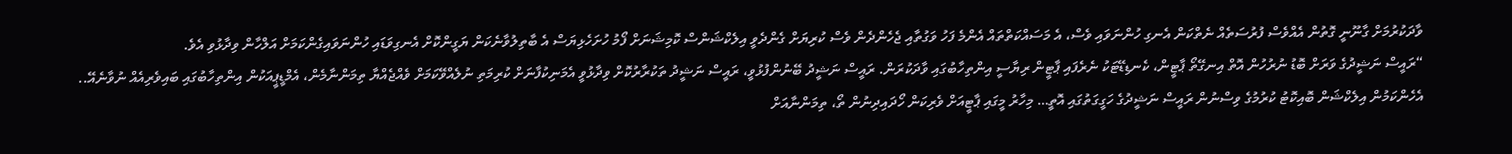ވާދަކުރުމަށް ގާނޫނީ ގޮތުން އެއްވެސް ފުރުސަތެއް ނެތްކަން އެނގި ހުންނަވައި ވެސް، އެ މަސައްކަތްތައް އެންމެ ފަހު ވަގުތާއި ޖެހެންދެން ވެސް ކުރިޔަށް ގެންދެވީ އިލެކްޝަންސް ކޮމިޝަނަށް ފޯމު ހުށަހެޅިޔަސް އެ ބާތިލުވާނެކަން ޔަގީންކޮށް އެނގިވަޑައި ހުންނަވައިގެންކަމަށް އަލްހާން ވިދާޅުވި އެވެ.
“ރައީސް ނަޝީދުގެ ވަރަށް ބޮޑު ނުރުހުން އޮތް އިނގޭތޯ ޕާޓީން، ކެނޑިޑޭޓަކު ނެރެފައި ޕާޓީން ރިޔާސީ އިންތިހާބުގައި ވާދަކުރަން. ރައީސް ނަޝީދު ބޭނުންފުޅުވީ، ރައީސް ނަޝީދު ތަކުރާރުކޮށް ވިދާޅުވީ އެމަނިކުފާނަށް ކުރިމަތި ނުލެއްވޭކަމަށް ވެއްޖެއްޔާ ތިމަންނާމެން، އެމްޑީޕީއަކުން އިންތިހާބުގައި ބައިވެރިއެއް ނުވާނެއޭ.. އެހެންކަމުން އިލެކްޝަން ބޮއިކޮޓު ކުރުމުގެ ވިސްނުން ރައީސް ނަޝީދުގެ ހަގީގަތުގައި އޮތީ… މިހާރު މީގައި ޕާޓީއަށް ވެރިކަން ހޯދައިދިނުން ތޯ، ތިމަންނާއަށް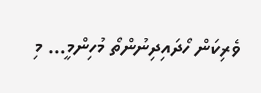ވެރިކަން ހޯދައިދިނުންތޯ މުހިންމީ… މި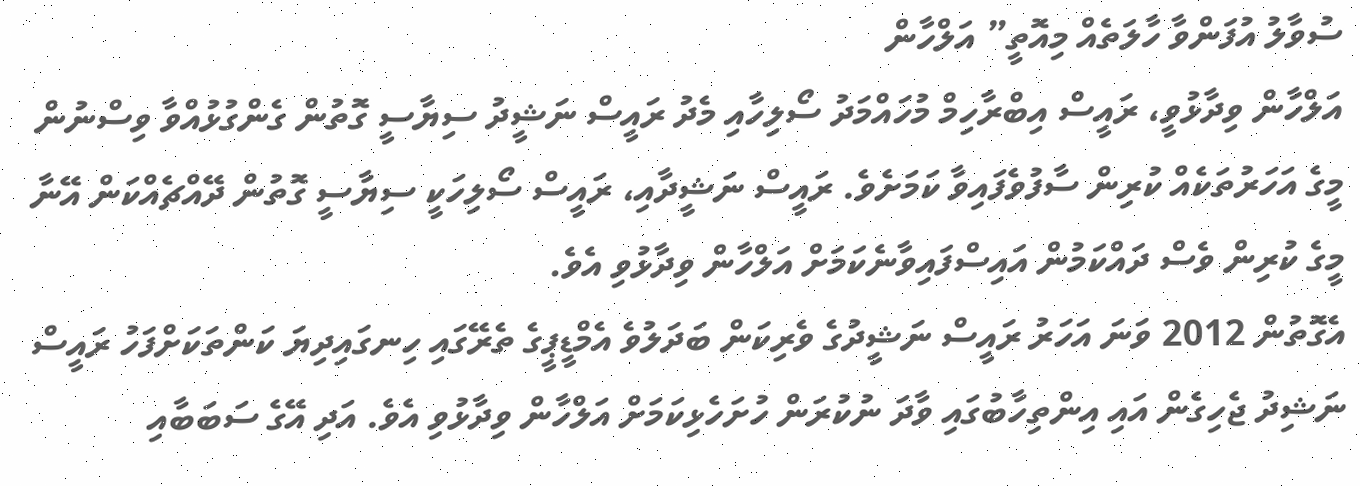ސުވާލު އުފަންވާ ހާލަތެއް މިއޮތީ” އަލްހާން
އަލްހާން ވިދާޅުވީ، ރައީސް އިބްރާހިމް މުހައްމަދު ސޯލިހާއި މެދު ރައީސް ނަޝީދު ސިޔާސީ ގޮތުން ގެންގުޅުއްވާ ވިސްނުން މީގެ އަހަރުތަކެއް ކުރިން ސާފުވެފައިވާ ކަމަށެވެ. ރައީސް ނަޝީދާއި، ރައީސް ސޯލިހަކީ ސިޔާސީ ގޮތުން ދޭއްޗެއްކަން އޭނާ މީގެ ކުރިން ވެސް ދައްކަމުން އައިސްފައިވާނެކަމަށް އަލްހާން ވިދާޅުވި އެވެ.
އެގޮތުން 2012 ވަނަ އަހަރު ރައީސް ނަޝީދުގެ ވެރިކަން ބަދަލުވެ އެމްޑީޕީގެ ތެރޭގައި ހިނގައިދިޔަ ކަންތަކަށްފަހު ރައީސް ނަޝިދު ޖެހިގެން އައި އިންތިހާބުގައި ވާދަ ނުކުރަން ހުށަހެޅިކަމަށް އަލްހާން ވިދާޅުވި އެވެ. އަދި އޭގެ ސަބަބާއި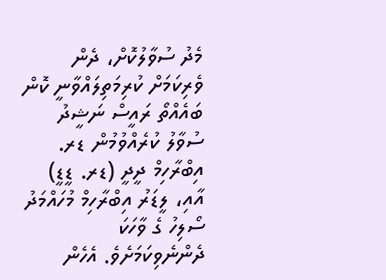މެދު ސުވާލުކޮށް، ދެން ވެރިކަމަށް ކުރިމަތިލައްވާނީ ކޮން ބައެއްތޯ ރައީސް ނަޝީދު ސުވާލު ކުރެއްވުމުން ޑރ. އިބްރާހިމް ދީދީ (ޑރ. ޑީޑީ) އާއި، ލީޑަރު އިބްރާހިމް މުހައްމަދު ސޯލިހު ގެ ވާހަކަ ދެންނެވިކަމަށެވެ. އެހެން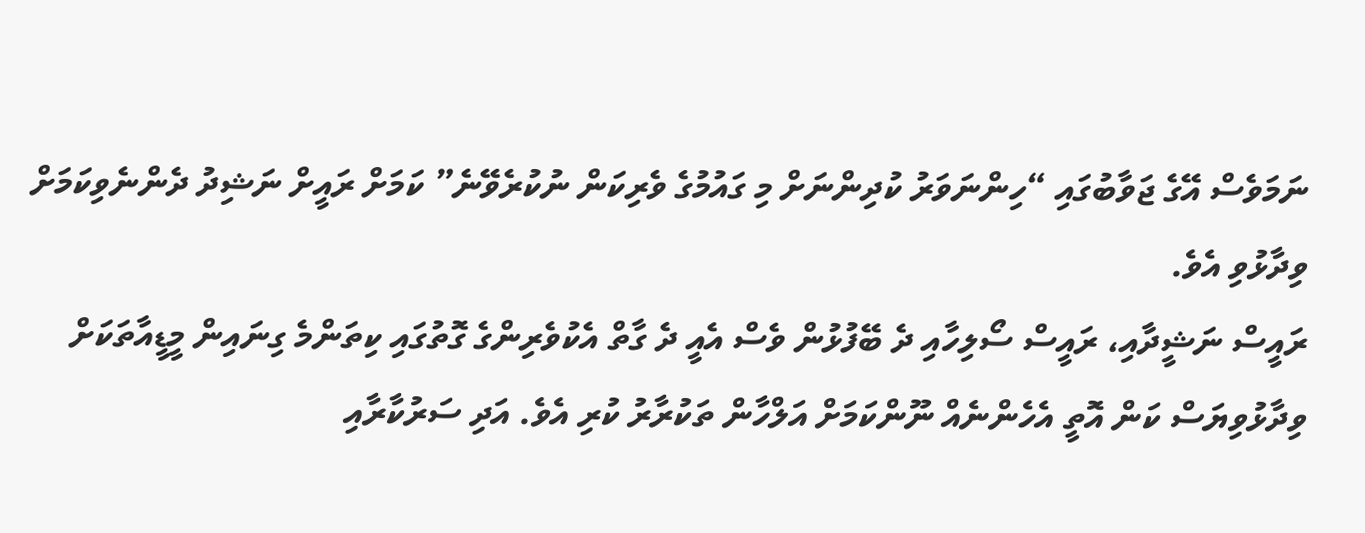ނަމަވެސް އޭގެ ޖަވާބުގައި “ހިންނަވަރު ކުދިންނަށް މި ގައުމުގެ ވެރިކަން ނުކުރެވޭނެ” ކަމަށް ރައީށް ނަޝިދު ދެންނެވިކަމަށް ވިދާޅުވި އެވެ.
ރައީސް ނަޝީދާއި، ރައީސް ސޯލިހާއި ދެ ބޭފުޅުން ވެސް އެއީ ދެ ގާތް އެކުވެރިންގެ ގޮތުގައި ކިތަންމެ ގިނައިން މީޑީއާތަކަށް ވިދާޅުވިޔަސް ކަން އޮތީ އެހެންނެއް ނޫންކަމަށް އަލްހާން ތަކުރާރު ކުރި އެވެ. އަދި ސަރުކާރާއި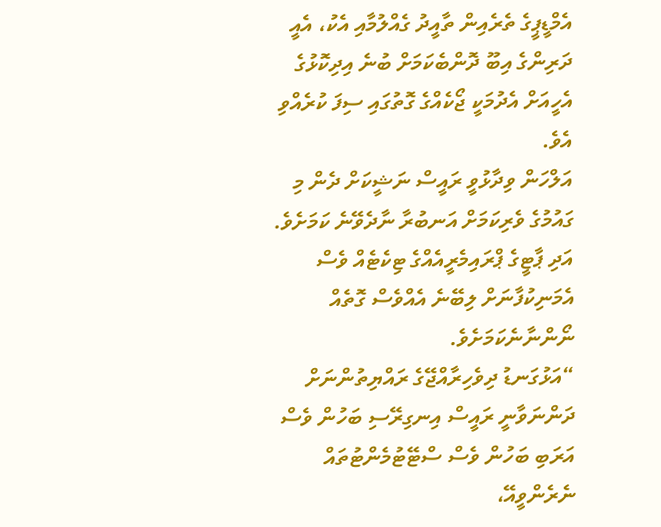އެމްޑީޕީގެ ތެރެއިން ތާއީދު ގެއްލުމާއި އެކު، އެއީ ދަރިންގެ އިބޫ ދޮންބެކަމަށް ބުނެ އިދިކޮޅުގެ އެހީއަށް އެދުމަކީ ޖޯކެއްގެ ގޮތުގައި ސިފަ ކުރެއްވި އެވެ.
އަލްހަން ވިދާޅުވީ ރައީސް ނަޝީކަށް ދެން މި ގައުމުގެ ވެރިކަމަށް އަނބުރާ ނާދެވޭނެ ކަމަށެވެ. އަދި ޕާޓީގެ ޕްރައިމެރީއެއްގެ ޓިކެޓެއް ވެސް އެމަނިކުފާނަށް ލިބޭނެ އެއްވެސް ގޮތެއް ނޯންނާނެކަމަށެވެ.
“އަޅުގަނޑު ދިވެހިރާއްޖޭގެ ރައްޔިތުންނަށް ދަންނަވާނީ ރައީސް އިނގިރޭސި ބަހުން ވެސް އަރަބި ބަހުން ވެސް ސްޓޭޓުމެންޓުތައް ނެރެންވީއޭ،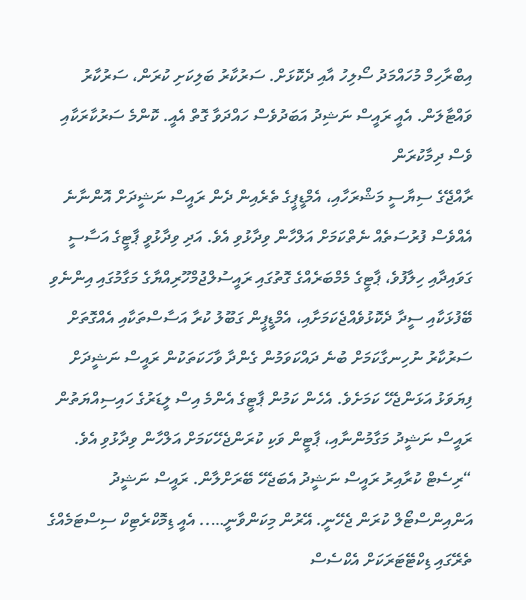އިބްރާހިމް މުހައްމަދު ސޯލިހު އާއި ދެކޮޅަށް. ސަރުކާރު ބަލިކަށި ކުރަން، ސަރުކާރު ވައްޓާލަން. އެއީ ރައީސް ނަޝިދު އަބަދުވެސް ހައްދަވާ ގޮތް އެއީ. ކޮންމެ ސަރުކާރަކާއި ވެސް ދިމާކުރަން
ރާއްޖޭގެ ސިޔާސީ މަޝްރަހާއި، އެމްޑީޕީގެ ތެރެއިން ދެން ރައީސް ނަޝީދަށް އޮންނާނެ އެއްވެސް ފުރުސަތެއް ނެތްކަމަށް އަލްހާން ވިދާޅުވި އެވެ. އަދި ވިދާޅުވީ ޕާޓީގެ އަސާސީ ގަވައިދާއި ހިލާފުވެ، ޕާޓީގެ މެމްބަރެއްގެ ގޮތުގައި ރައީސުލްޖުމްހޫރިއްޔާގެ މަގާމުގައި އިންނެވި ބޭފުޅަކާއި ސީދާ ދެކޮޅުވެއްޖެކަމަށާއި، އެމްޑީޕީން ގަބޫލު ކުރާ އަސާސްތަކާއި އެއްގޮތަށް ސަރުކާރު ނުހިނގާކަމަށް ބުނެ ދައްކަވަމުން ގެންދާ ވާހަކަތަކުން ރައީސް ނަޝީދަށް ފިޔަވަޅު އަޅަންޖެހޭ ކަމަށެވެ. އެހެން ކަމުން ޕާޓީގެ އެންމެ އިސް ލީޑަރުގެ ހައިސިއްޔަތުން ރައީސް ނަޝީދު މަގާމުންނާއި، ޕާޓީން ވަކި ކުރަންޖެހޭކަމަށް އަލްހާން ވިދާޅުވި އެވެ.
“ރިސެޓް ކުރާއިރު ރައީސް ނަޝީދު އެބަޖެހޭ ބޭރަށްލާން. ރައީސް ނަޝީދު އަންއިންސްޓޯލް ކުރަން ޖެހޭނީ. އޭރުން މިކަންވާނީ….. އެއީ ޑިމޮކްރެޓިކް ސިސްޓަމެއްގެ ތެރޭގައި ޑިކްޓޭޓަރަކަށް އެކްސެސް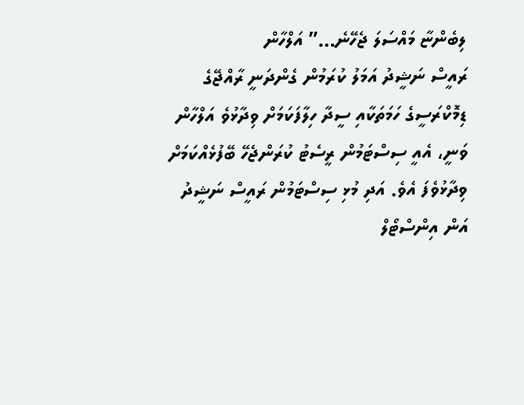ލިބެންޏާ މައްސަލަ ޖެހޭނެ…” އަލްހާން
ރައީސް ނަޝީދު އަމަލު ކުރަމުން ގެންދަނީ ރާއްޖޭގެ ޑިމޮކްރަސީގެ ހަމަތަކާއި ސީދާ ހިލާފަކަމަށް ވިދާޅުވެ އަލްހާން ވަނީ، އެއީ ސިސްޓަމުން ރީސެޓު ކުރަންޖެހޭ ބޭފުޅެއްކަމަށް ވިދާޅުވެފަ އެވެ. އަދި މުޅި ސިސްޓަމުން ރައީސް ނަޝީދު އަން އިންސްޓޯލް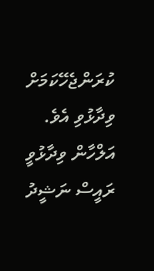ކުރަންޖެހޭކަމަށް ވިދާޅުވި އެވެ.
އަލްހާން ވިދާޅުވީ ރައީސް ނަޝީދު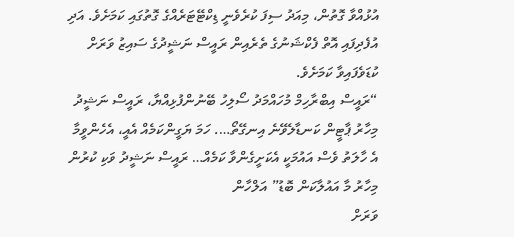އުޅުއްވާ ގޮތުން، މިއަދު ސިފަ ކުރެވެނީ ޑިކްޓޭޓަރެއްގެ ގޮތުގައި ކަމަށެވެ. އަދި އުފެދިފައި އޮތް ފެކްޝަނުގެ ތެރެއިން ރައީސް ނަޝީދުގެ ސައިޒު ވަރަށް ކުޑަވެފައިވާ ކަމަށެވެ.
“ރައީސް އިބްރާހިމް މުހައްމަދު ސޯލިހު ބޭނުންފުޅިއްޔާ، ރައީސް ނަޝީދު މިހާރު ޕާޓީން ކަނޑާލެވޭނެ އިނގޭތޯ…. ހަމަ ޔަގީންކަމެއް އެއީ، އެހެންވީމާ އެ ހާލަތު ވެސް އައުމަކީ އެކަށީގެންވާ ކަމެއް… ރައީސް ނަޝީދު ވަކި ކުރުން މިހާރު މާ އައުލާކަން ބޮޑު” އަލްހާން
ވަރަށް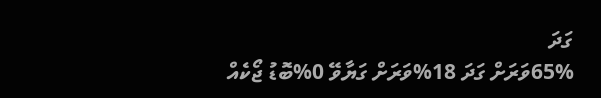ގަދަ
65%ވަރަށް ގަދަ 18%ވަރަށް ގަޔާވޭ 0%ބޮޑު ޖޯކެއް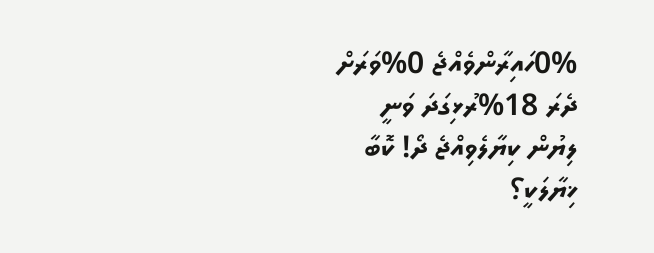0%ހައިރާންވެއްޖެ 0%ވަރަށް ދެރަ 18%ރުޅިގަދަ ވަނީ
ލިޔުން ކިޔާލެވިއްޖެ ދޯ! ކޮބާ ޚިޔާލަކީ؟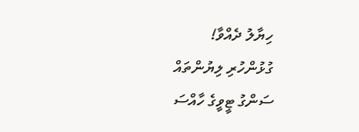ހިޔާލު ދެއްވާ!
ގުޅުންހުރި ލިޔުންތައް
ސަންގު ޓީވީގެ ހާއްސަ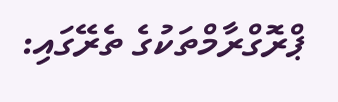ޕްރޮގްރާމްތަކުގެ ތެރޭގައި: